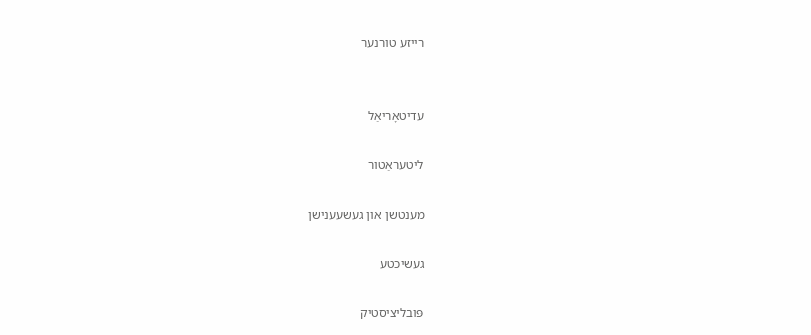רייזע טורנער


עדיטאָריאַל

ליטעראַטור

מענטשן און געשעענישן

געשיכטע

פּובליציסטיק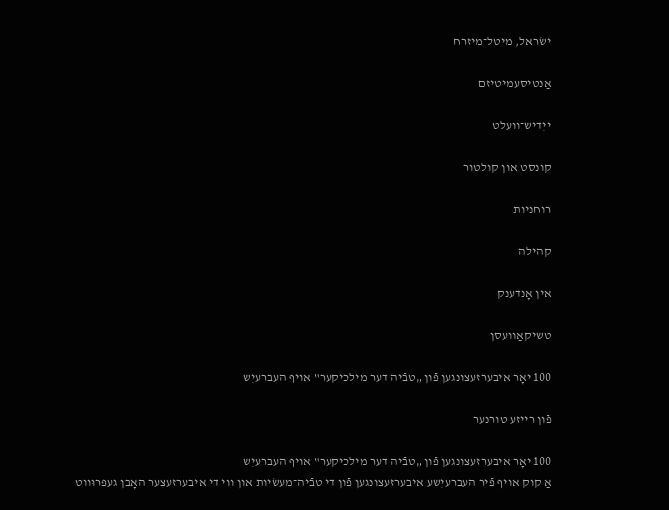ישׂראל, מיטל־מיזרח

אַנטיסעמיטיזם

ייִדיש־וועלט

קונסט און קולטור

רוחניות

קהילה

אין אָנדענק

טשיקאַוועסן

100 יאָר איבערזעצונגען פֿון „טבֿיה דער מילכיקער‟ אויף העברעיִש

פֿון רייזע טורנער

100 יאָר איבערזעצונגען פֿון „טבֿיה דער מילכיקער‟ אויף העברעיִש
אַ קוק אויף פֿיר העברעיִשע איבערזעצונגען פֿון די טבֿיה־מעשׂיות און ווי די איבערזעצער האָבן געפּרוּווט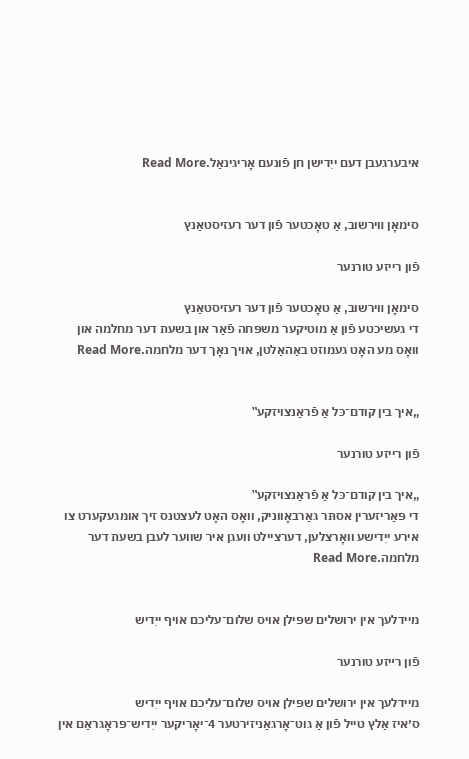איבערגעבן דעם ייִדישן חן פֿונעם אָריגינאַל.Read More


סימאָן װירשוב, אַ טאָכטער פֿון דער רעזיסטאַנץ

פֿון רייזע טורנער

סימאָן װירשוב, אַ טאָכטער פֿון דער רעזיסטאַנץ
די געשיכטע פֿון אַ מוטיקער משפּחה פֿאַר און בשעת דער מחלמה און וואָס מע האָט געמוזט באַהאַלטן, אויך נאָך דער מלחמה.Read More


„איך בין קודם־כּל אַ פֿראַנצויזקע‟

פֿון רייזע טורנער

„איך בין קודם־כּל אַ פֿראַנצויזקע‟
די פּאַריזערין אסתּר גאַרבאָווניק, וואָס האָט לעצטנס זיך אומגעקערט צו אירע ייִדישע וואָרצלען, דערציילט וועגן איר שווער לעבן בשעת דער מלחמה.Read More


מיידלעך אין ירושלים שפּילן אויס שלום־עליכם אויף ייִדיש

פֿון רײזע טורנער

מיידלעך אין ירושלים שפּילן אויס שלום־עליכם אויף ייִדיש
ס׳איז אַלץ טייל פֿון אַ גוט־אָרגאַניזירטער 4־יאָריקער ייִדיש־פּראָגראַם אין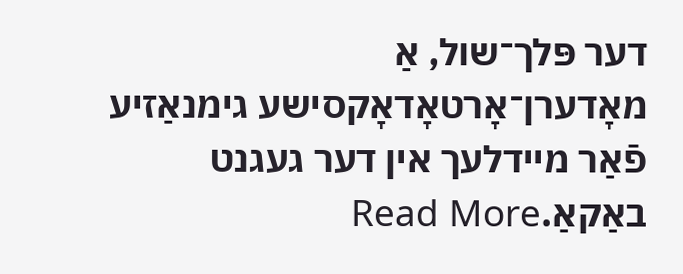דער פּלך־שול, אַ מאָדערן־אָרטאָדאָקסישע גימנאַזיע פֿאַר מיידלעך אין דער געגנט באַקאַ.Read More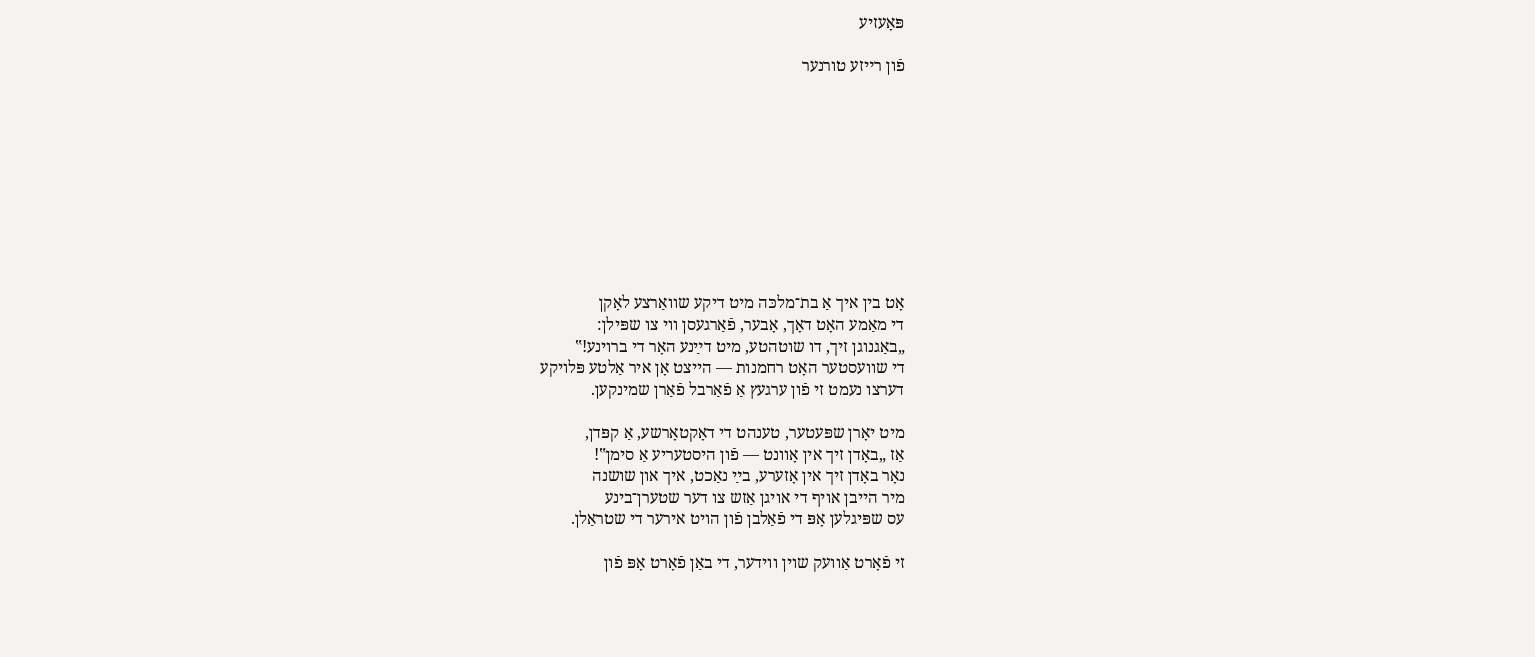פּאָעזיע

פֿון רײזע טורנער










אָט בין איך אַ בת־מלכּה מיט דיקע שוואַרצע לאָקן
די מאַמע האָט דאָך, אָבער, פֿאַרגעסן ווי צו שפּילן:
„באַגנוגן זיך, דו שוטהטע, מיט דײַנע האָר די ברוינע!‟
די שוועסטער האָט רחמנות — הייצט אָן איר אַלטע פּלויקע
דערצו נעמט זי פֿון ערגעץ אַ פֿאַרבל פֿאַרן שמינקען.

מיט יאָרן שפּעטער, טענהט די דאָקטאָרשע, אַ קפּדן,
אַז „באָדן זיך אין אָוונט — פֿון היסטעריע אַ סימן‟!
נאָר באָדן זיך אין אָזערע, בײַ נאַכט, איך און שושנה
מיר הייבן אויף די אויגן אַזש צו דער שטערן־בינע
עס שפּיגלען אָפּ די פֿאַלבן פֿון הויט אירער די שטראַלן.

זי פֿאָרט אַוועק שוין ווידער, די באַן פֿאָרט אָפּ פֿון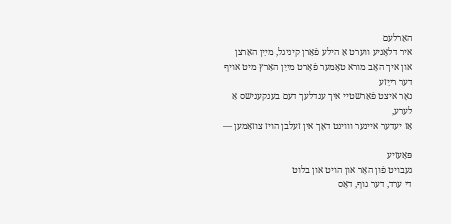האַרלעם
איר דלאָניע ווערט אַ הילע פֿאַרן קיניגל, מײַן האַרצן
און איך האָב מורא טאָמער פֿאָרט מײַן האַרץ מיט אויף דער רײַזע
נאָר איצט פֿאַרשטיי איך ענדלעך דעם בענקענישס אַ לערע,
אַז יעדער איינער וווינט דאָך אין זעלבן הויז צוזאַמען —

פּאָעזיע
געבויט פֿון האָר און הויט און בלוט
די ערד, דער גוף, דאָס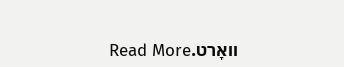וואָרט.Read More